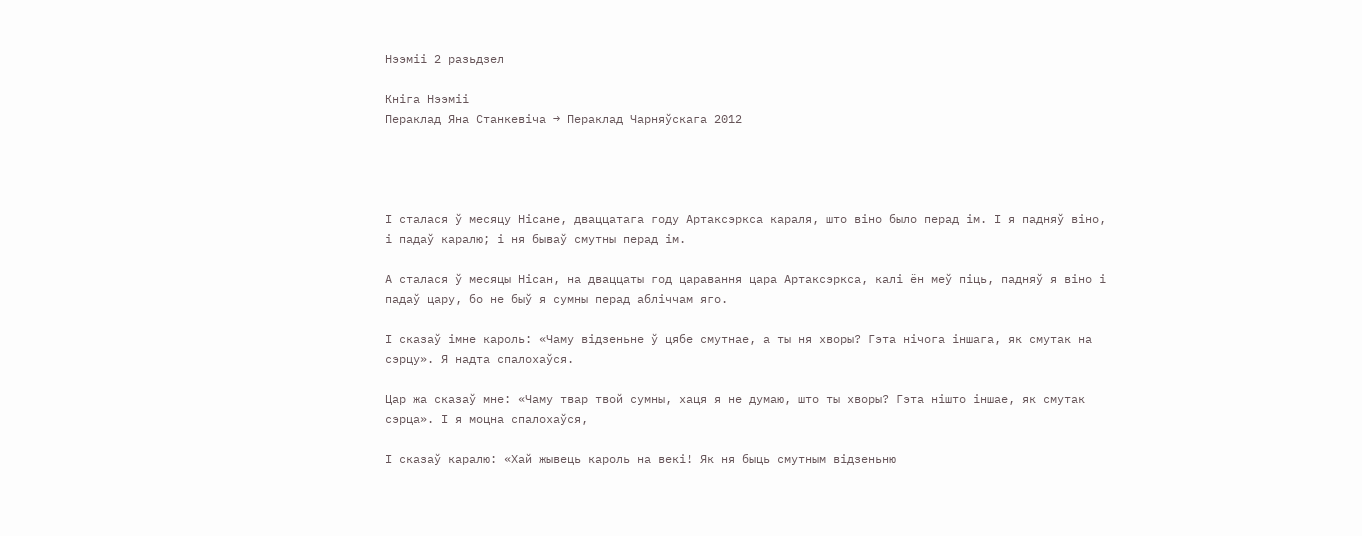Нээміі 2 разьдзел

Кніга Нээміі
Пераклад Яна Станкевіча → Пераклад Чарняўскага 2012




І сталася ў месяцу Нісане, дваццатага году Артаксэркса караля, што віно было перад ім. І я падняў віно, і падаў каралю; і ня бываў смутны перад ім.

А сталася ў месяцы Нісан, на дваццаты год царавання цара Артаксэркса, калі ён меў піць, падняў я віно і падаў цару, бо не быў я сумны перад абліччам яго.

І сказаў імне кароль: «Чаму відзеньне ў цябе смутнае, а ты ня хворы? Гэта нічога іншага, як смутак на сэрцу». Я надта спалохаўся.

Цар жа сказаў мне: «Чаму твар твой сумны, хаця я не думаю, што ты хворы? Гэта нішто іншае, як смутак сэрца». І я моцна спалохаўся,

І сказаў каралю: «Хай жывець кароль на векі! Як ня быць смутным відзеньню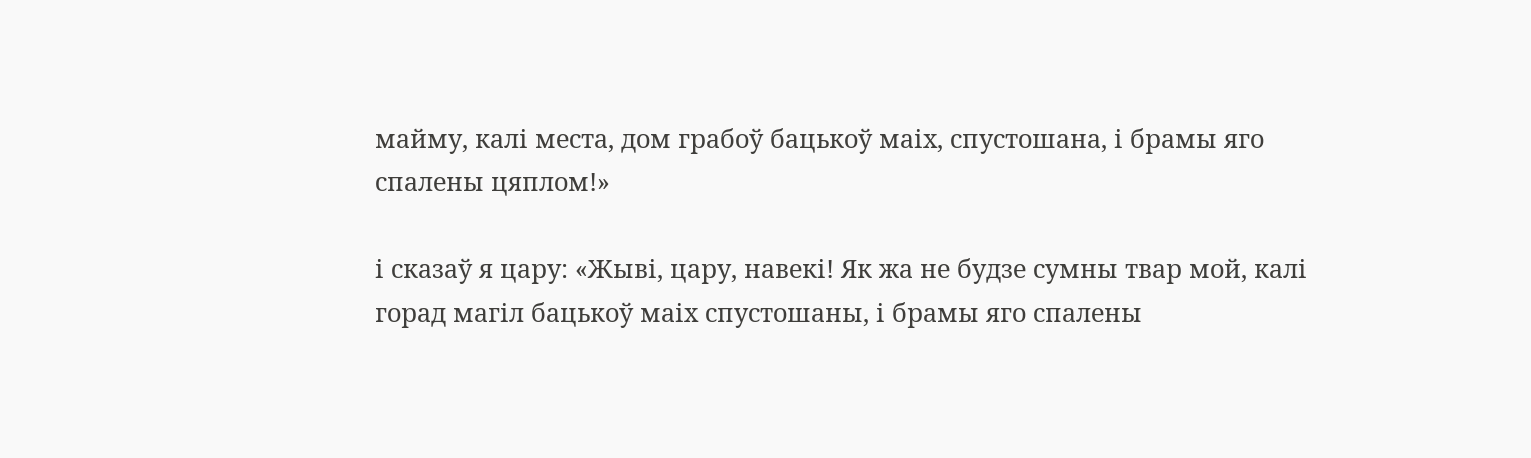майму, калі места, дом грабоў бацькоў маіх, спустошана, і брамы яго спалены цяплом!»

і сказаў я цару: «Жыві, цару, навекі! Як жа не будзе сумны твар мой, калі горад магіл бацькоў маіх спустошаны, і брамы яго спалены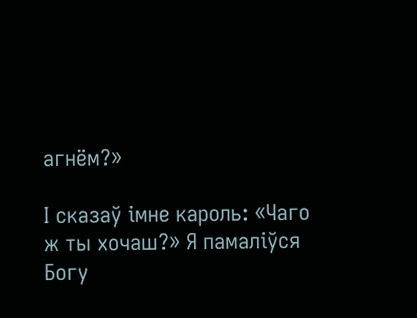агнём?»

І сказаў імне кароль: «Чаго ж ты хочаш?» Я памаліўся Богу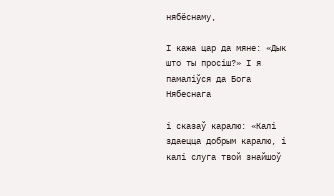нябёснаму,

І кажа цар да мяне: «Дык што ты просіш?» І я памаліўся да Бога Нябеснага

і сказаў каралю: «Калі здаецца добрым каралю, і калі слуга твой знайшоў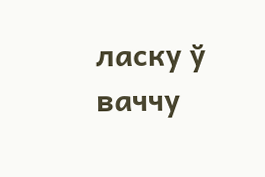ласку ў ваччу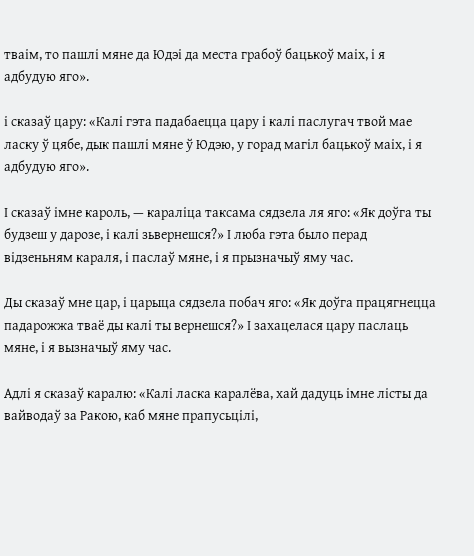тваім, то пашлі мяне да Юдэі да места грабоў бацькоў маіх, і я адбудую яго».

і сказаў цару: «Калі гэта падабаецца цару і калі паслугач твой мае ласку ў цябе, дык пашлі мяне ў Юдэю, у горад магіл бацькоў маіх, і я адбудую яго».

І сказаў імне кароль, — караліца таксама сядзела ля яго: «Як доўга ты будзеш у дарозе, і калі зьвернешся?» І люба гэта было перад відзеньням караля, і паслаў мяне, і я прызначыў яму час.

Ды сказаў мне цар, і царыца сядзела побач яго: «Як доўга працягнецца падарожжа тваё ды калі ты вернешся?» І захацелася цару паслаць мяне, і я вызначыў яму час.

Адлі я сказаў каралю: «Калі ласка каралёва, хай дадуць імне лісты да вайводаў за Ракою, каб мяне прапусьцілі,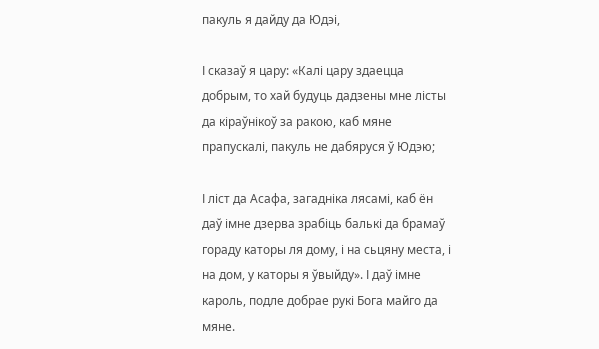пакуль я дайду да Юдэі,

І сказаў я цару: «Калі цару здаецца добрым, то хай будуць дадзены мне лісты да кіраўнікоў за ракою, каб мяне прапускалі, пакуль не дабяруся ў Юдэю;

І ліст да Асафа, загадніка лясамі, каб ён даў імне дзерва зрабіць балькі да брамаў гораду каторы ля дому, і на сьцяну места, і на дом, у каторы я ўвыйду». І даў імне кароль, подле добрае рукі Бога майго да мяне.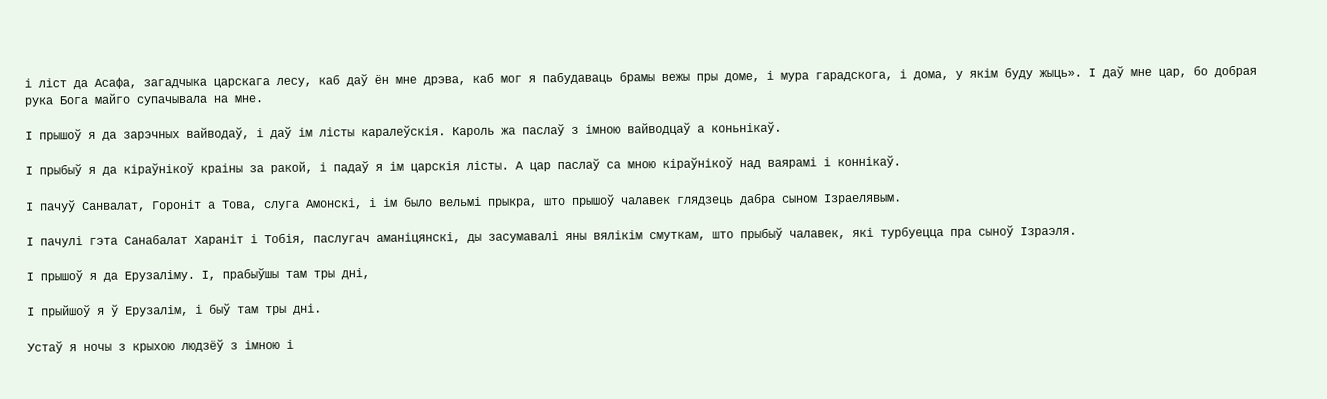і ліст да Асафа, загадчыка царскага лесу, каб даў ён мне дрэва, каб мог я пабудаваць брамы вежы пры доме, і мура гарадскога, і дома, у якім буду жыць». І даў мне цар, бо добрая рука Бога майго супачывала на мне.

І прышоў я да зарэчных вайводаў, і даў ім лісты каралеўскія. Кароль жа паслаў з імною вайводцаў а коньнікаў.

І прыбыў я да кіраўнікоў краіны за ракой, і падаў я ім царскія лісты. А цар паслаў са мною кіраўнікоў над ваярамі і коннікаў.

І пачуў Санвалат, Гороніт а Това, слуга Амонскі, і ім было вельмі прыкра, што прышоў чалавек глядзець дабра сыном Ізраелявым.

І пачулі гэта Санабалат Хараніт і Тобія, паслугач аманіцянскі, ды засумавалі яны вялікім смуткам, што прыбыў чалавек, які турбуецца пра сыноў Ізраэля.

І прышоў я да Ерузаліму. І, прабыўшы там тры дні,

І прыйшоў я ў Ерузалім, і быў там тры дні.

Устаў я ночы з крыхою людзёў з імною і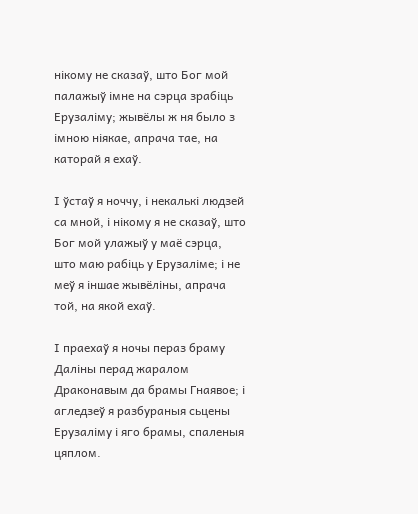нікому не сказаў, што Бог мой палажыў імне на сэрца зрабіць Ерузаліму; жывёлы ж ня было з імною ніякае, апрача тае, на каторай я ехаў.

І ўстаў я ноччу, і некалькі людзей са мной, і нікому я не сказаў, што Бог мой улажыў у маё сэрца, што маю рабіць у Ерузаліме; і не меў я іншае жывёліны, апрача той, на якой ехаў.

І праехаў я ночы пераз браму Даліны перад жаралом Драконавым да брамы Гнаявое; і агледзеў я разбураныя сьцены Ерузаліму і яго брамы, спаленыя цяплом.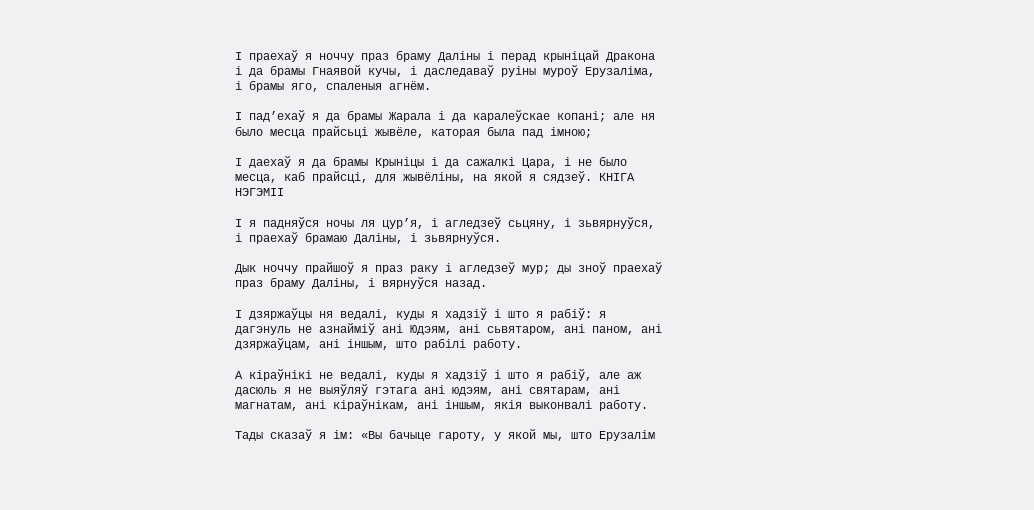І праехаў я ноччу праз браму Даліны і перад крыніцай Дракона і да брамы Гнаявой кучы, і даследаваў руіны муроў Ерузаліма, і брамы яго, спаленыя агнём.

І пад’ехаў я да брамы Жарала і да каралеўскае копані; але ня было месца прайсьці жывёле, каторая была пад імною;

І даехаў я да брамы Крыніцы і да сажалкі Цара, і не было месца, каб прайсці, для жывёліны, на якой я сядзеў. КНІГА НЭГЭМІІ

І я падняўся ночы ля цур’я, і агледзеў сьцяну, і зьвярнуўся, і праехаў брамаю Даліны, і зьвярнуўся.

Дык ноччу прайшоў я праз раку і агледзеў мур; ды зноў праехаў праз браму Даліны, і вярнуўся назад.

І дзяржаўцы ня ведалі, куды я хадзіў і што я рабіў: я дагэнуль не азнайміў ані Юдэям, ані сьвятаром, ані паном, ані дзяржаўцам, ані іншым, што рабілі работу.

А кіраўнікі не ведалі, куды я хадзіў і што я рабіў, але аж дасюль я не выяўляў гэтага ані юдэям, ані святарам, ані магнатам, ані кіраўнікам, ані іншым, якія выконвалі работу.

Тады сказаў я ім: «Вы бачыце гароту, у якой мы, што Ерузалім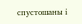спустошаны і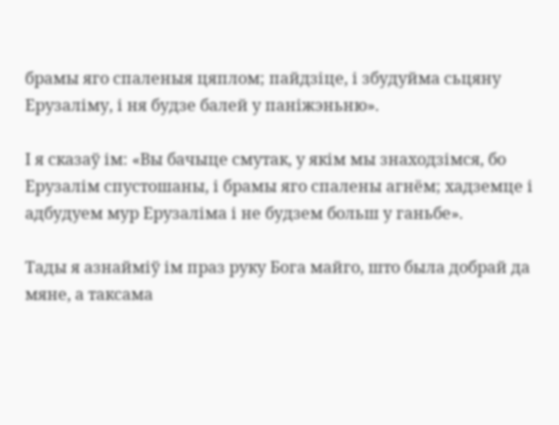брамы яго спаленыя цяплом; пайдзіце, і збудуйма сьцяну Ерузаліму, і ня будзе балей у паніжэньню».

І я сказаў ім: «Вы бачыце смутак, у якім мы знаходзімся, бо Ерузалім спустошаны, і брамы яго спалены агнём; хадземце і адбудуем мур Ерузаліма і не будзем больш у ганьбе».

Тады я азнайміў ім праз руку Бога майго, што была добрай да мяне, а таксама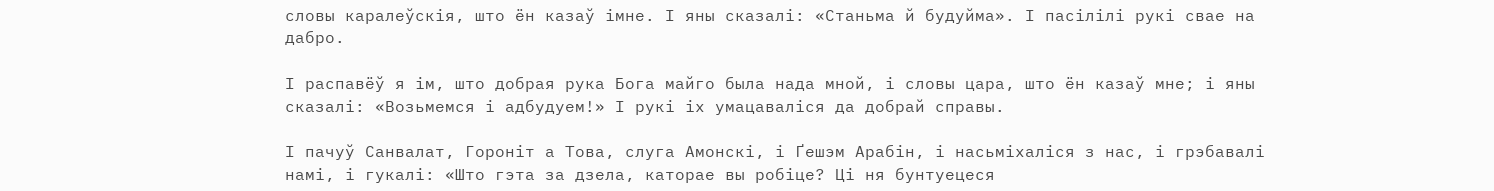словы каралеўскія, што ён казаў імне. І яны сказалі: «Станьма й будуйма». І пасілілі рукі свае на дабро.

І распавёў я ім, што добрая рука Бога майго была нада мной, і словы цара, што ён казаў мне; і яны сказалі: «Возьмемся і адбудуем!» І рукі іх умацаваліся да добрай справы.

І пачуў Санвалат, Гороніт а Това, слуга Амонскі, і Ґешэм Арабін, і насьміхаліся з нас, і грэбавалі намі, і гукалі: «Што гэта за дзела, каторае вы робіце? Ці ня бунтуецеся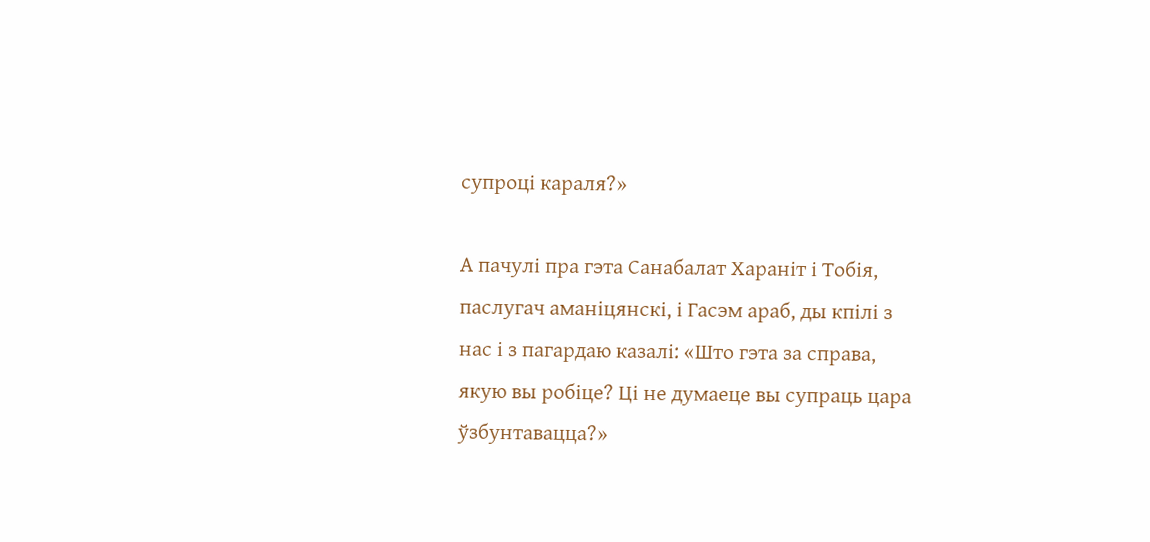супроці караля?»

А пачулі пра гэта Санабалат Хараніт і Тобія, паслугач аманіцянскі, і Гасэм араб, ды кпілі з нас і з пагардаю казалі: «Што гэта за справа, якую вы робіце? Ці не думаеце вы супраць цара ўзбунтавацца?»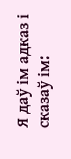Я даў ім адказ і сказаў ім: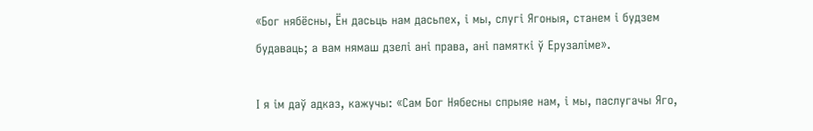«Бог нябёсны, Ён дасьць нам дасьпех, і мы, слугі Ягоныя, станем і будзем будаваць; а вам нямаш дзелі ані права, ані памяткі ў Ерузаліме».

І я ім даў адказ, кажучы: «Сам Бог Нябесны спрыяе нам, і мы, паслугачы Яго,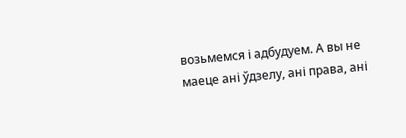возьмемся і адбудуем. А вы не маеце ані ўдзелу, ані права, ані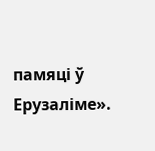памяці ў Ерузаліме».